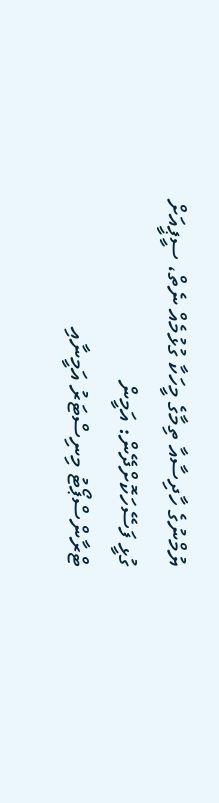ޔުމްނުގެ ހާދިސާއާ ތިމާގެ މީހަކާ ގުޅުމެއް ނެތް، ސީޕީއަށް ގުޅީ ފަސޭހަކޮށްދޭން: އަމީން
ޓްރާންސްޕޯޓު މިނިސްޓަރު އަމީނާއި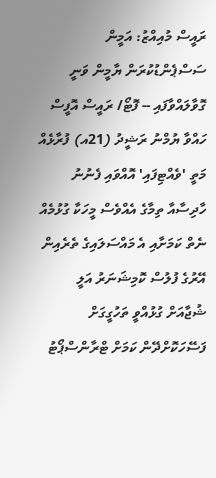ރައީސް މުއިއްޒު: އަމީން ސަސްޕެންޑުކުރަން ޔާމީން ވަނީ ގޮވާލައްވާފައި -- ފޮޓޯ/ ރައީސް އޮފީސް
ހައްވާ ޔުމްނު ރަޝީދު (21އ) ފުރާޅެއް މަތީ 'ވެއްޓިފައި' އޮއްވައި ފެނުނު ހާދިސާއާ ތިމާގެ އެއްވެސް މީހަކާ ގުޅުމެއް ނެތް ކަމަށާއި އެ މައްސަލައިގެ ތެރެއިން އޭރުގެ ފުލުސް ކޮމިޝަނަރު އަލީ ޝުޖާއަށް ގުޅުއްވީ ތަހުގީގަށް ފަސޭހަކޮށްދޭން ކަމަށް ޓްރާންސްޕޯޓު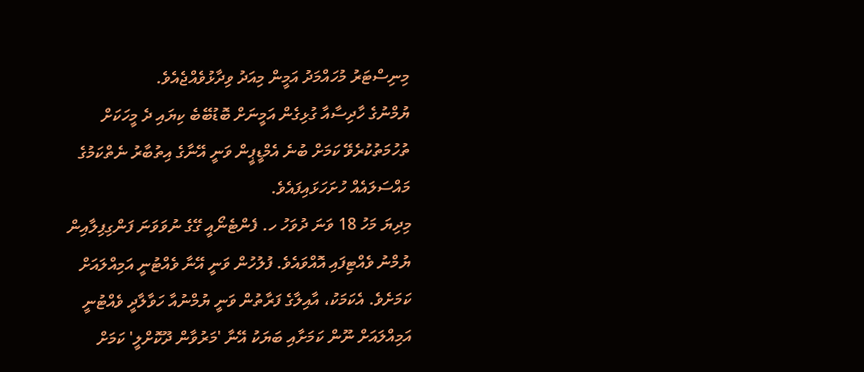މިނިސްޓަރު މުހައްމަދު އަމީން މިއަދު ވިދާޅުވެއްޖެއެވެ.
ޔުމްނުގެ ހާދިސާއާ ގުޅިގެން އަމީނަށް ބޮޑުބޭބެ ކިޔައި ދެ މީހަކަށް ތުހުމަތުކުރެވޭ ކަމަށް ބުނެ އެމްޑީޕީން ވަނީ އޭނާގެ އިތުބާރު ނެތްކަމުގެ މައްސަލައެއް ހުށަހަޅައިފައެވެ.
މިދިޔަ މަހު 18 ވަނަ ދުވަހު ހ. ފެންޓެނޯއީ ގޭގެ ނުވަވަނަ ފަންގިފިލާއިން ޔުމްނު ވެއްޓިފައި އޮއްވައެވެ. ފުލުހުން ވަނީ އޭނާ ވެއްޓުނީ އަމިއްލައަށް ކަމަށެވެ. އެކަމަކު، އާއިލާގެ ފަރާތުން ވަނީ ޔުމްނުއާ ހަވާލާދީ ވެއްޓުނީ އަމިއްލައަށް ނޫން ކަމަށާއި ބަޔަކު އޭނާ 'މަރުވާން ދޫކޮށްލީ' ކަމަށް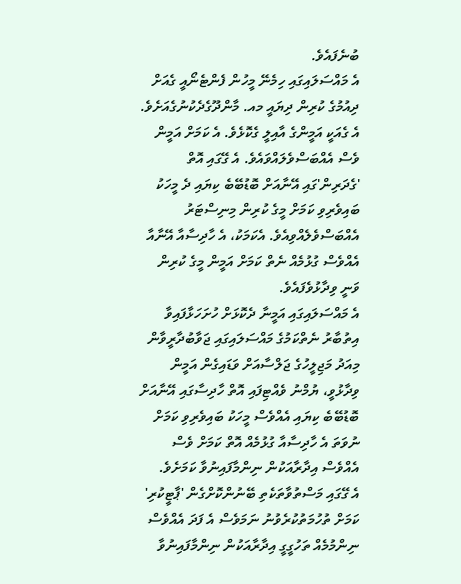ބުނެފައެވެ.
އެ މައްސަލައިގައި ހިމެނޭ މީހުން ފެންޓެނޯއީ ގެއަށް ދިއުމުގެ ކުރިން ދިޔައީ މއ. މާންދޫގެދެކުނުގެއަށެވެ.
އެ ގެއަކީ އަމީންގެ އާއިލީ ގެކޮޅެވެ. އެ ކަމަށް އަމީން ވެސް އެއްބަސްވެލައްވައެވެ. އެ ގޭގައި އޮތް 'ގެދަރިން'ގައި އޭނާއަށް ބޮޑުބޭބެ ކިޔައި ދެ މީހަކު ބައިވެރިވި ކަމަށް މީގެ ކުރިން މިނިސްޓަރު އެއްބަސްވެލެއްވިއެވެ. އެކަމަކު، އެ ހާދިސާއާ އޭނާއާ އެއްވެސް ގުޅުމެއް ނެތް ކަމަށް އަމީން މީގެ ކުރިން ވަނީ ވިދާޅުވެފައެވެ.
އެ މައްސަލައިގައި އަމީނާ ދެކޮޅަށް ހުށަހަޅާފައިވާ އިތުބާރު ނެތްކަމުގެ މައްސަލައިގައި ޖަވާބުދާރީވާން މިއަދު މަޖިލީހުގެ ޖަލްސާއަށް ވަޑައިގެން އަމީން ވިދާޅުވީ، ޔުމްނު ވެއްޓިފައި އޮތް ހާދިސާގައި އޭނާއަށް ބޮޑުބޭބެ ކިޔައި އެއްވެސް މީހަކު ބައިވެރިވި ކަމަށް ނުވަތަ އެ ހާދިސާއާ ގުޅުމެއް އޮތް ކަމަށް ވެސް އެއްވެސް އިދާރާއަކުން ނިންމާފައިނުވާ ކަމަށެވެ.
އެ ގޭގައި މަސްތުވާތަކެތި ބޭނުންކޮށްގެން 'ޕާޓީކުރި' ކަމަށް ތުހުމަތުކުރެވުނު ނަމަވެސް އެ ފަދަ އެއްވެސް ނިންމުމެއް ތަހުގީގީ އިދާރާއަކުން ނިންމާފައިނުވާ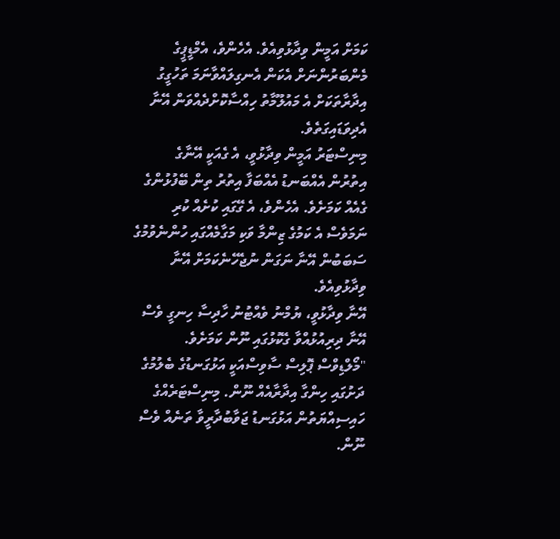ކަމަށް އަމީން ވިދާޅުވިއެވެ. އެހެންވެ، އެމްޑީޕީގެ މެންބަރުންނަށް އެކަން އެނގިލައްވާނަމަ ތަހުގީގު އިދާރާތަކަށް އެ މައުލޫމާތު ހިއްސާކޮށްދެއްވަން އޭނާ އެދިވަޑައިގަތެވެ.
މިނިސްޓަރު އަމީން ވިދާޅުވީ، އެ ގެއަކީ އޭނާގެ އިތުރުން އެއްބަނޑު އެއްބަފާ އިތުރު ތިން ބޭފުޅުންގެ ގެއެއް ކަމަށެވެ. އެހެންވެ، އެ ގޭގައި ކުށެއް ކުރި ނަމަވެސް އެ ކަމުގެ ޒިންމާ ވަކި މަގާމެއްގައި ހުންނެވުމުގެ ސަބަބުން އޭނާ ނަގަން ނުޖެހޭނެކަމަށް އޭނާ ވިދާޅުވިއެވެ.
އޭނާ ވިދާޅުވީ، ޔުމްނު ވެއްޓުނު ހާދިސާ ހިނގީ ވެސް އޭނާ ދިރިއުޅުއްވާ ގެކޮޅުގައި ނޫން ކަމަށެވެ.
"މޯލްޑިވްސް ޕޮލިސް ސާވިސްއަކީ އަޅުގަނޑުގެ ބެލުމުގެ ދަށުގައި ހިންގާ އިދާރާއެއް ނޫން. މިނިސްޓަރެއްގެ ހައިސިއްޔަތުން އަޅުގަނޑު ޖަވާބުދާރީވާ ތަނެއް ވެސް ނޫން.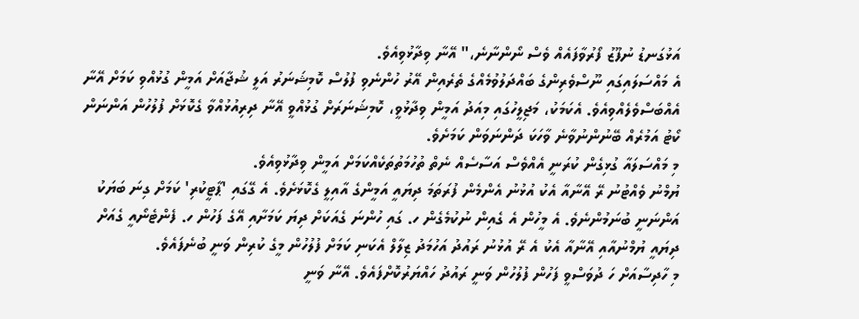އަޅުގަނޑު ނުފޫޒު ފޯރުވާފައެއް ވެސް ނޯންނާނެ،" އޭނާ ވިދާޅުވިއެވެ.
އެ މައްސަލައިގައި ނޫސްވެރިންގެ ބައްދަލުވުމެއްގެ ތެރެއިން އޭރު ހުންނެވި ފުލުސް ކޮމިޝަނަރު އަލީ ޝުޖާއަށް އަމީން ގުޅުއްވި ކަމަށް އޭނާ އެއްބަސްވެލެއްވިއެވެ. އެކަމަކު، މަޖިލީހުގައި މިއަދު އަމީން ވިދާޅުވީ، ކޮމިޝަނަރަށް ގުޅުއްވީ އޭނާ ދިރިއުޅުއްވާ ގެކޮޅަށް ފުލުހުން އަންނަން ކޯޓު އަމުރެއް ބޭނުންނުވާނެ ވާހަކަ ދަންނަވަން ކަމަށެވެ.
މި މައްސަލައާ ގުޅިގެން ކުރަނީ އެއްވެސް އަސާސެއް ނެތް ތުހުމަތުތަކެއްކަމަށް އަމީން ވިދާޅުވިއެވެ.
ޔުމްނު ވެއްޓުނު ރޭ އޭނާއާ އެކު އުޅުނު އެންމެން ފުރަތަމަ ދިޔައީ އަމީންގެ އާއިލީ ގެކޮޅަށެވެ. އެ ގޭގައި 'ޕާޓީކުރި' ކަމަށް ގިނަ ބަޔަކު އަންނަނީ ބުނަމުންނެވެ. އެ މީހުން އެ ގެއިން ނުކުމެގެން ހ. ގައި ހުންނަ ގެއަކަށް ދިޔަ ކަމަށާއި އޭގެ ފަހުން ހ. ފެންޓެނޯއީ ގެއަށް ދިޔައީ ޔުމްނުއާއި އޭނާއާ އެކު އެ ރޭ އުޅުނު ރައުދު އަހުމަދު ޒިލާލް އެކަނި ކަމަށް ފުލުހުން މީގެ ކުރިން ވަނީ ބުނެފައެވެ.
މި ހާދިސާއަށް ހަ ދުވަސްވީ ފަހުން ފުލުހުން ވަނީ ރައުދު ހައްޔަރުކޮށްފައެވެ. އޭނާ ވަނީ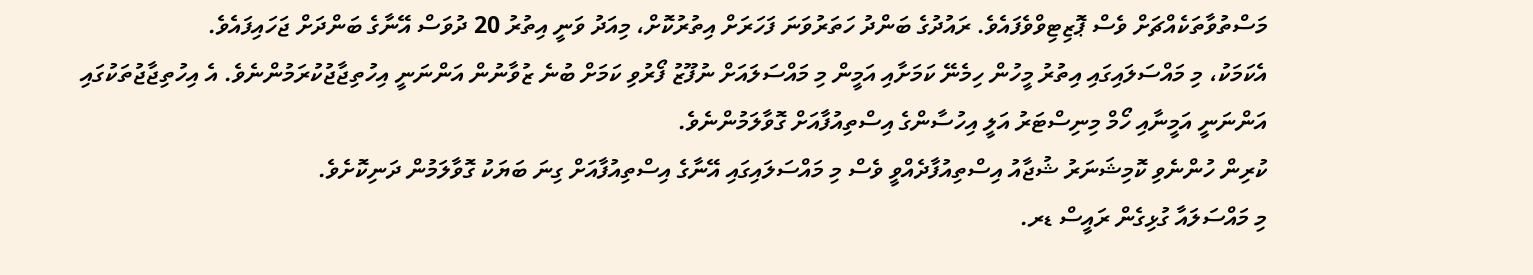މަސްތުވާތަކެއްޗަށް ވެސް ޕޮޒިޓިވްވެފައެވެ. ރައުދުގެ ބަންދު ހަތަރުވަނަ ފަހަރަށް އިތުރުކޮށް، މިއަދު ވަނީ އިތުރު 20 ދުވަސް އޭނާގެ ބަންދަށް ޖަހައިފައެވެ.
އެކަމަކު، މި މައްސަލައިގައި އިތުރު މީހުން ހިމެނޭ ކަމަށާއި އަމީން މި މައްސަލައަށް ނުފޫޒު ފޯރުވި ކަމަށް ބުނެ ޒުވާނުން އަންނަނީ އިހުތިޖާޖުކުރަމުންނެވެ. އެ އިހުތިޖާޖުތަކުގައި އަންނަނީ އަމީނާއި ހޯމް މިނިސްޓަރު އަލީ އިހުސާންގެ އިސްތިއުފާއަށް ގޮވާލަމުންނެވެ.
ކުރިން ހުންނެވި ކޮމިޝަނަރު ޝުޖާއު އިސްތިއުފާދެއްވީ ވެސް މި މައްސަލައިގައި އޭނާގެ އިސްތިއުފާއަށް ގިނަ ބަޔަކު ގޮވާލަމުން ދަނިކޮށެވެ.
މި މައްސަލައާ ގުޅިގެން ރައީސް ޑރ.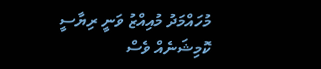މުހައްމަދު މުއިއްޒު ވަނީ ރިޔާސީ ކޮމިޝަނެއް ވެސް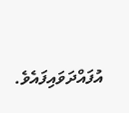އުފައްދަވައިފައެވެ.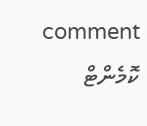comment ކޮމެންޓް